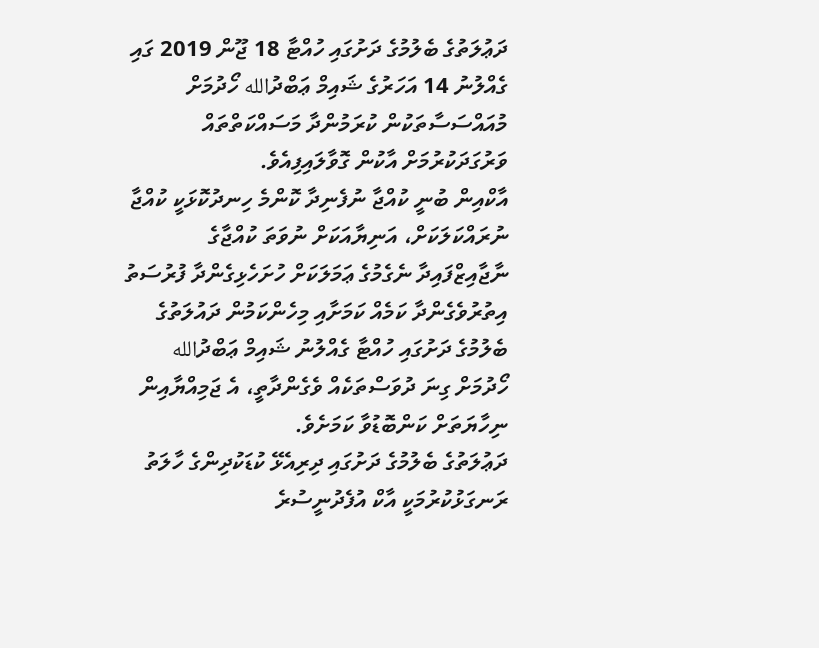ދަޢުލަތުގެ ބެލުމުގެ ދަށުގައި ހުއްޓާ 18 ޖޫން 2019 ގައި ގެއްލުނު 14 އަހަރުގެ ޝައިމް ޢަބްދުالله ހޯދުމަށް މުއައްސަސާތަކުން ކުރަމުންދާ މަސައްކަތްތައް ވަރުގަދަކުރުމަށް އާކުން ގޮވާލައިފިއެވެ.
އާކްއިން ބުނީ ކުއްޖާ ނުފެނިދާ ކޮންމެ ހިނދުކޮޅަކީ ކުއްޖާ ނުރައްކަލަކަށް، އަނިޔާއަކަށް ނުވަތަ ކުއްޖާގެ ނާޖާއިޒްފައިދާ ނެގެމުގެ ޢަމަލަކަށް ހުށަހެޅިގެންދާ ފުރުސަތު އިތުރުވެގެންދާ ކަމެއް ކަމަށާއި މިހެންކަމުން ދައުލަތުގެ ބެލުމުގެ ދަށުގައި ހުއްޓާ ގެއްލުނު ޝައިމް ޢަބްދުالله ހޯދުމަށް ގިނަ ދުވަސްތަކެއް ވެގެންދާތީ، އެ ޖަމިއްޔާއިން ނިހާޔަތަށް ކަންބޮޑުވާ ކަމަށެވެ.
ދަޢުލަތުގެ ބެލުމުގެ ދަށުގައި ދިރިއެޅޭ ކުޑަކުދިންގެ ހާލަތު ރަނގަޅުކުރުމަކީ އާކް އުފެދުނީސުރެ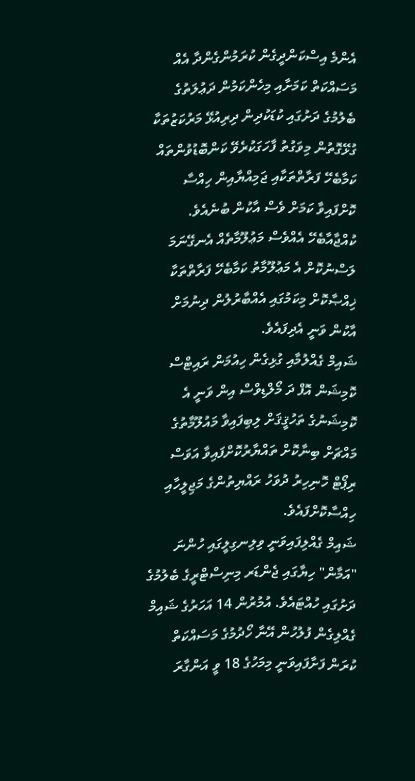އެންމެ އިސްކަންދީގެން ކުރަމުންގެންދާ އެއް މަސައްކަތް ކަމަށާއި މިހެންކަމުން ދަޢުލަތުގެ ބެލުމުގެ ދަށުގައި ކުޑަކުދިން ދިރިއުޅޭ މަރުކަޒުތަކާ ގުޅޭގޮތުން މިވަގުތު ފާހަގަކުރެވޭ ކަންބޮޑުވުންތައް ކަމާބެހޭ ފަރާތްތަކާއި ޖަމިއްޔާއިން ހިއްސާ ކޮށްފައިވާ ކަމަށް ވެސް އާކުން ބުނެއެވެ.
ކުއްޖާއާބެހޭ އެއްވެސް މަޢުލޫމާތެއް އެނގޭނަމަ ލަސްނުކޮށް އެ މަޢުލޫމާތު ކަމާބެހޭ ފަރާތްތަކާ ޚިއްޞާކޮށް މިކަމުގައި އެއްބާރުލުން ދިނުމަށް އާކުން ވަނީ އެދިފައެވެ.
ޝައިމް ގެއްލުމާއި ގުޅިގެން ހިއުމަން ރައިޓްސް ކޮމިޝަން އޮފް ދަ މޯލްޑިވްސް އިން ވަނީ އެ ކޮމިޝަނުގެ ތަހުޤީޤަށް ލިބިފައިވާ މައުލޫމާތުގެ މައްޗަށް ބިނާކޮށް ތައްޔާރުކޮށްފައިވާ އަވަސް ރިޕޯޓް ހޮނިހިރު ދުވަހު ރައްޔިތުންގެ މަޖިލީހާއި ހިއްސާކޮށްފައެވެ.
ޝައިމް ގެއްލިފައިވަނީ ވިލިނގިލީގައި ހުންނަ "އަމާން" ހިޔާގައި ޖެންޑަރ މިނިސްޓްރީގެ ބެލުމުގެ ދަށުގައި ހުއްޓައެވެ. އުމުރުން 14 އަހަރުގެ ޝައިމް ގެއްލިގެން ފުލުހުން އޭނާ ހޯދުމުގެ މަސައްކަތް ކުރަން ފަށާފައިވަނީ މިމަހުގެ 18 ވީ އަންގާރަ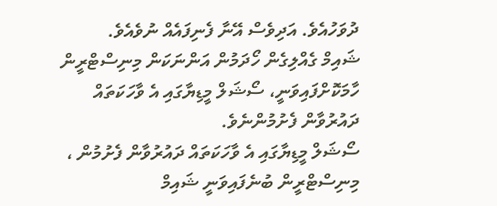ދުވަހުއެވެ. އަދިވެސް އޭނާ ފެނިފައެއް ނުވެއެވެ.
ޝައިމް ގެއްލިގެން ހޯދަމުން އަންނަކަން މިނިސްޓްރީން ހާމަކޮށްފައިވަނީ، ސޯޝަލް މީޑިޔާގައި އެ ވާހަކަތައް ދައުރުވާން ފެށުމުންނެވެ.
ސޯޝަލް މީޑިޔާގައި އެ ވާހަކަތައް ދައުރުވާން ފެށުމުން ، މިނިސްޓްރީން ބުނެފައިވަނީ ޝައިމް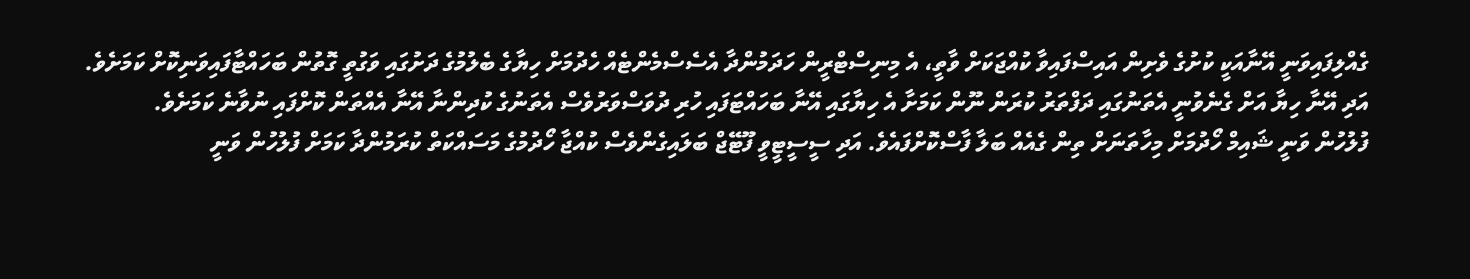ގެއްލިފައިވަނީ އޭނާއަކީ ކުށުގެ ވެށިން އައިސްފައިވާ ކުއްޖަކަށް ވާތީ، އެ މިނިސްޓްރީން ހަދަމުންދާ އެސެސްމެންޓެއް ހެދުމަށް ހިޔާގެ ބެލުމުގެ ދަށުގައި ވަގުތީ ގޮތުން ބަހައްޓާފައިވަނިކޮށް ކަމަށެވެ.
އަދި އޭނާ ހިޔާ އަށް ގެނެވުނީ އެތަނުގައި ދަފްތަރު ކުރަން ނޫން ކަމަށާ އެ ހިޔާގައި އޭނާ ބަހައްޓަފައި ހުރި ދުވަސްވަރުވެސް އެތަނުގެ ކުދިންނާ އޭނާ އެއްތަން ކޮށްފައި ނުވާނެ ކަމަށެވެ.
ފުލުހުން ވަނީ ޝައިމް ހޯދުމަށް މިހާތަނަށް ތިން ގެއެއް ބަލާ ފާސްކޮށްފައެވެ. އަދި ސީސީޓީވީ ފޫޓޭޖް ބަލައިގެންވެސް ކުއްޖާ ހޯދުމުގެ މަސައްކަތް ކުރަމުންދާ ކަމަށް ފުލުހުން ވަނީ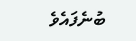ބުނެފައެވެ